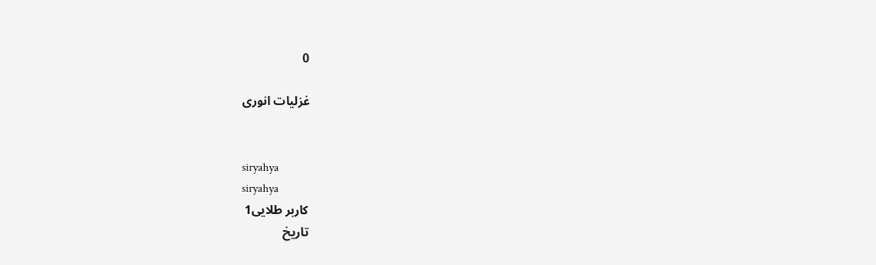0

غزلیات انوری


siryahya
siryahya
کاربر طلایی1
تاریخ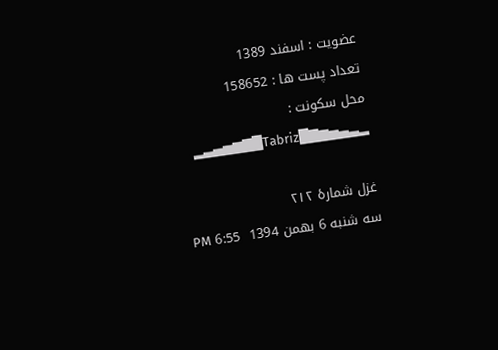عضویت : اسفند 1389
تعداد پست ها : 158652
محل سکونت : ▂▃▄▅▆▇█Tabriz█▇▆▅▄▃▂

غزل شمارهٔ ۲۱۲
سه شنبه 6 بهمن 1394  6:55 PM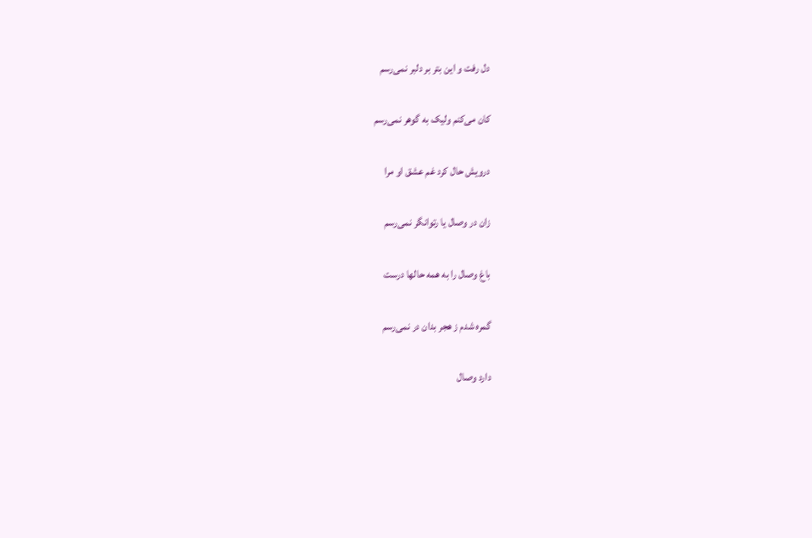دل رفت و این بتر بر دلبر نمی‌رسم

کان می‌کنم ولیک به گوهر نمی‌رسم

درویش حال کرد غم عشق او مرا

زان در وصال یا رتوانگر نمی‌رسم

باغ وصال را به همه حالها درست

گمره شدم ز هجر بدان در نمی‌رسم

دارد وصال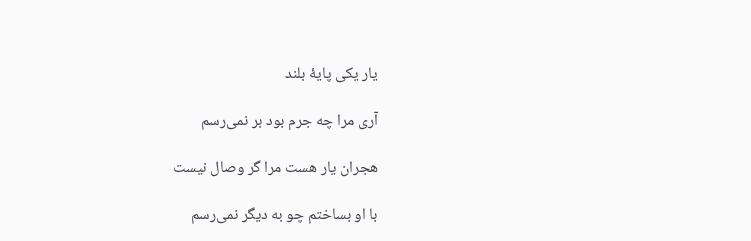یار یکی پایهٔ بلند

آری مرا چه جرم بود بر نمی‌رسم

هجران یار هست مرا گر وصال نیست

با او بساختم چو به دیگر نمی‌رسم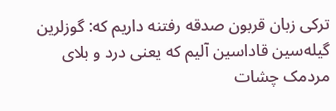ترکی زبان قربون صدقه رفتنه داریم که: گوزلرین گیله‌سین قاداسین آلیم که یعنی درد و بلای مردمک چشات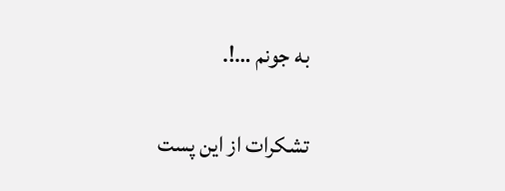به جونم …!.

تشکرات از این پست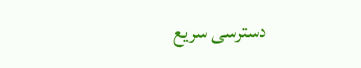دسترسی سریع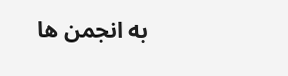به انجمن ها